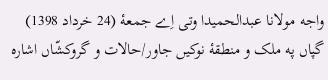واجه مولانا عبدالحمیدا وتی اِے جمعۀ (24 خرداد 1398) گپاں په ملک و منطقۀ نوکیں جاور/حالات و گروکشّاں اشاره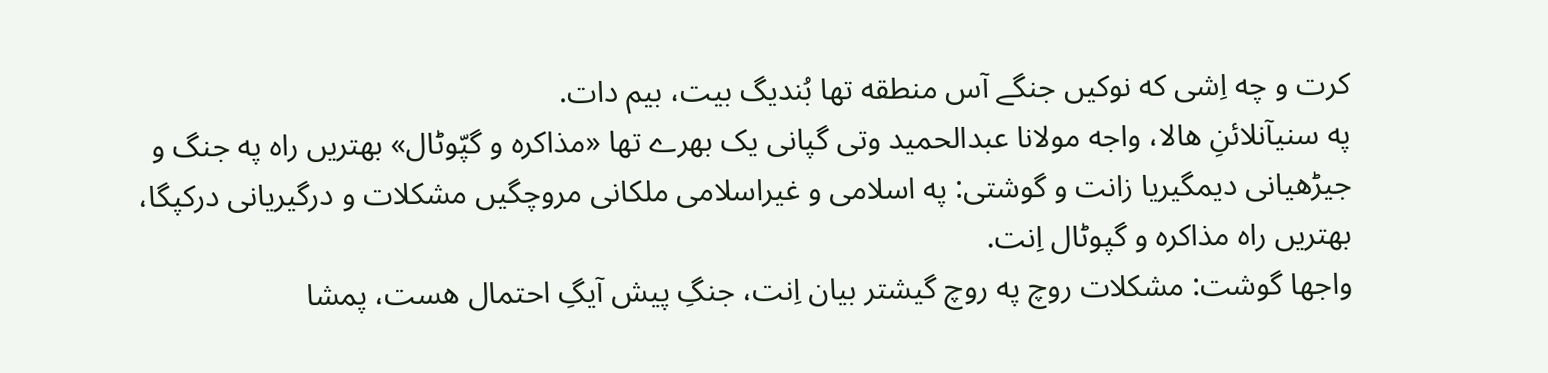کرت و چه اِشی که نوکیں جنگے آس منطقه تها بُندیگ بیت، بیم دات.
په سنیآنلائنِ هالا، واجه مولانا عبدالحمید وتی گپانی یک بهرے تها «مذاکره و گپّوٹال» بهتریں راه په جنگ و جیڑهیانی دیمگیریا زانت و گوشتی: په اسلامی و غیراسلامی ملکانی مروچگیں مشکلات و درگیریانی درکپگا، بهتریں راه مذاکره و گپوٹال اِنت.
واجها گوشت: مشکلات روچ په روچ گیشتر بیان اِنت، جنگِ پیش آیگِ احتمال هست، پمشا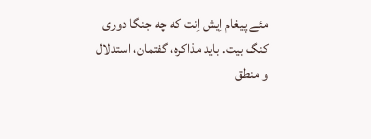مئے پیغام اِیش اِنت که چه جنگا دوری کنگ بیت. باید مذاکره، گفتمان، استدلال و منطق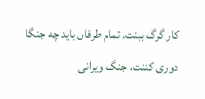کار گرگ ببنت. تمام طرفاں باید چه جنگا دوری کننت، جنگ ویرانی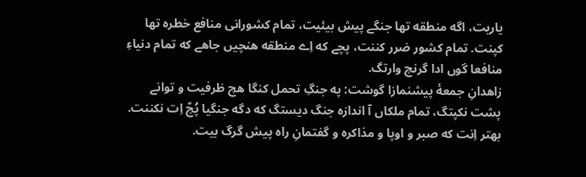یاریت، اگه منطقه تها جنگے پیش بیئیت، تمام کشورانی منافع خطره تها کپنت. تمام کشور ضرر کننت، پچے که اِے منطقه هنچیں جاهے که تمام دنیاءِ منافعا گوں ادا گرنچ وارتگ.
زاهدانِ جمعۀ پیشنمازا گوشت: په جنگِ تحمل کنگا هچ ظرفیت و توانے پشت نکپتگ، تمام ملکاں آ اندازه جنگ دیستگ که دگه جنگیا پُجّ اِت نکننت. بهتر اِنت که صبر و اوپا و مذاکره و گفتمانِ راه پیش گرگ بیت.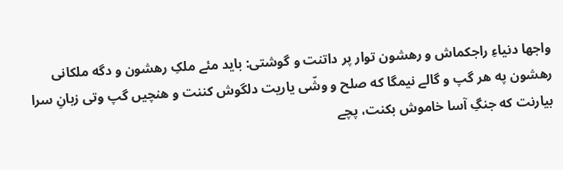واجها دنیاءِ راجکماش و رهشون توار پر داتنت و گوشتی: باید مئے ملکِ رهشون و دگه ملکانی رهشون په هر گپ و گالے نیمگا که صلح و وشّی یاریت دلگوش کننت و هنچیں گپ وتی زبانِ سرا بیارنت که جنگِ آسا خاموش بکنت، پچے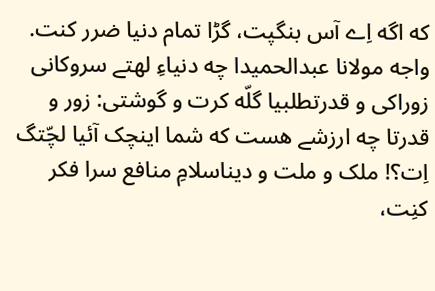که اگه اِے آس بنگپت، گڑا تمام دنیا ضرر کنت.
واجه مولانا عبدالحمیدا چه دنیاءِ لهتے سروکانی زوراکی و قدرتطلبیا گلّه کرت و گوشتی: زور و قدرتا چه ارزشے هست که شما اینچک آئیا لچّتگ اِت؟! ملک و ملت و دیناسلامِ منافع سرا فکر کنِت،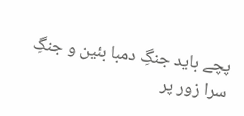پچے باید جنگِ دمبا بئین و جنگِ سرا زور پر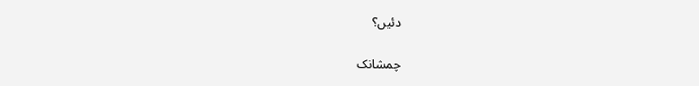دئیں؟

چمشانک